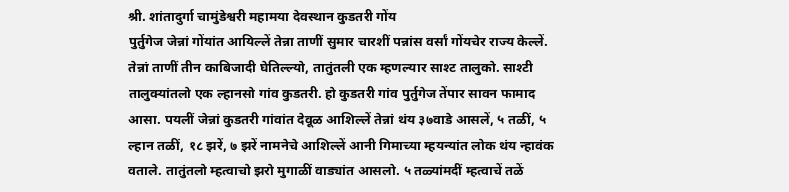श्री. शांतादुर्गा चामुंडेश्वरी महामया देवस्थान कुडतरी गोंय
पुर्तुगेज जेन्नां गोंयांत आयिल्लें तेन्ना ताणीं सुमार चारशीं पन्नांस वर्सां गोंयचेर राज्य केल्लें. तेन्नां ताणीं तीन काबिजादी घेतिल्ल्यो, तातुंतली एक म्हणल्यार साश्ट तालुको. साश्टी तालुक्यांतलो एक ल्हानसो गांव कुडतरी. हो कुडतरी गांव पुर्तुगेज तेंपार सावन फामाद आसा. पयलीं जेन्नां कुडतरी गांवांत देवूळ आशिल्लें तेन्नां थंय ३७वाडे आसलें, ५ तळीं, ५ ल्हान तळीं, १८ झरें, ७ झरें नामनेचे आशिल्लें आनी गिमाच्या म्हयन्यांत लोक थंय न्हावंक वताले. तातुंतलो म्हत्वाचो झरो मुगाळीं वाड्यांत आसलो. ५ तळ्यांमदीं म्हत्वाचें तळें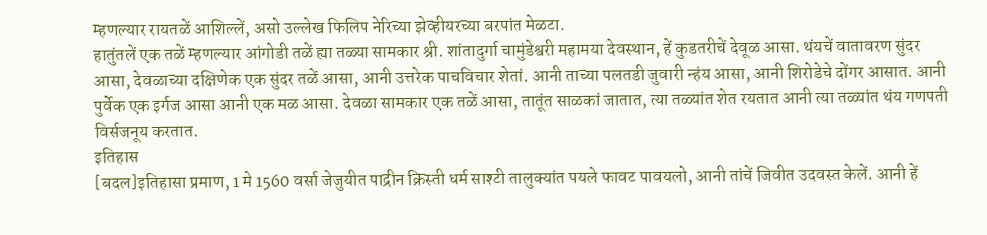म्हणल्यार रायतळें आशिल्लें, असो उल्लेख फिलिप नेरिच्या झेव्हीयरच्या बरपांत मेळटा.
हातुंतलें एक तळें म्हणल्यार आंगोडी तळें ह्या तळ्या सामकार श्री. शांतादुर्गा चामुंडेश्वरी महामया देवस्थान, हें कुडतरीचें देवूळ आसा. थंयचें वातावरण सुंदर आसा, देवळाच्या दक्षिणेक एक सुंदर तळें आसा, आनी उत्तरेक पाचविचार शेतां. आनी ताच्या पलतडी जुवारी न्हंय आसा, आनी शिरोडेचे दोंगर आसात. आनी पुर्वेक एक इर्गज आसा आनी एक मळ आसा. देवळा सामकार एक तळें आसा, तातूंत साळकां जातात, त्या तळ्यांत शेत रयतात आनी त्या तळ्यांत थंय गणपती विर्सजनूय करतात.
इतिहास
[बदल]इतिहासा प्रमाण, 1 मे 1560 वर्सा जेजुयीत पाद्रीन क्रिस्ती धर्म साश्टी तालुक्यांत पयले फावट पावयलो, आनी तांचें जिवीत उदवस्त केलें. आनी हें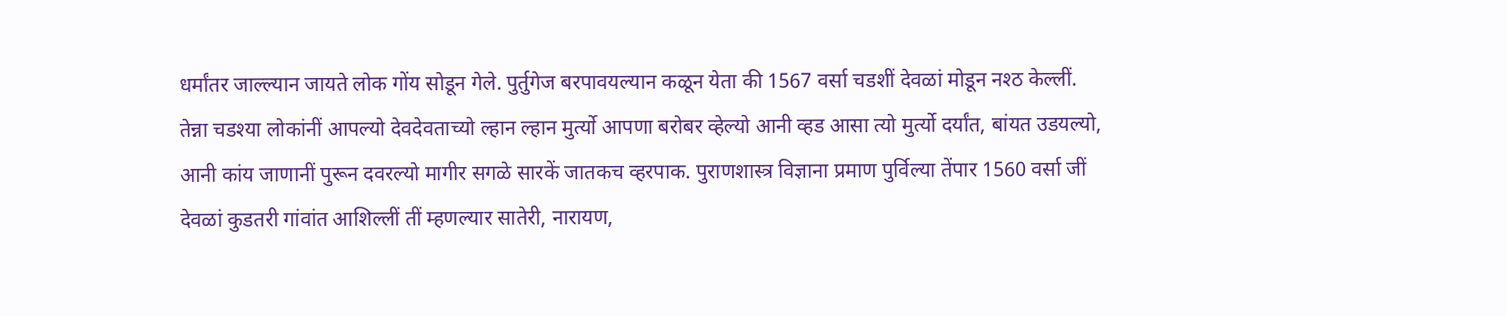धर्मांतर जाल्ल्यान जायते लोक गोंय सोडून गेले. पुर्तुगेज बरपावयल्यान कळून येता की 1567 वर्सा चडशीं देवळां मोडून नश्ठ केल्लीं. तेन्ना चडश्या लोकांनीं आपल्यो देवदेवताच्यो ल्हान ल्हान मुर्त्यो आपणा बरोबर व्हेल्यो आनी व्हड आसा त्यो मुर्त्यो दर्यांत, बांयत उडयल्यो, आनी कांय जाणानीं पुरून दवरल्यो मागीर सगळे सारकें जातकच व्हरपाक. पुराणशास्त्र विज्ञाना प्रमाण पुर्विल्या तेंपार 1560 वर्सा जीं देवळां कुडतरी गांवांत आशिल्लीं तीं म्हणल्यार सातेरी, नारायण,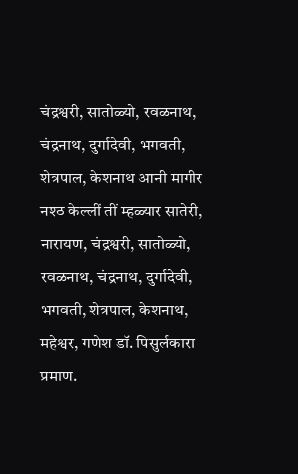चंद्रश्वरी, सातोळ्यो, रवळनाथ, चंद्रनाथ, दुर्गादेवी, भगवती, शेत्रपाल, केशनाथ आनी मागीर नश्ठ केल्लीं तीं म्हळ्यार सातेरी, नारायण, चंद्रश्वरी, सातोळ्यो, रवळनाथ, चंद्रनाथ, दुर्गादेवी, भगवती, शेत्रपाल, केशनाथ, महेश्वर, गणेश डॉ. पिसुर्लकारा प्रमाण.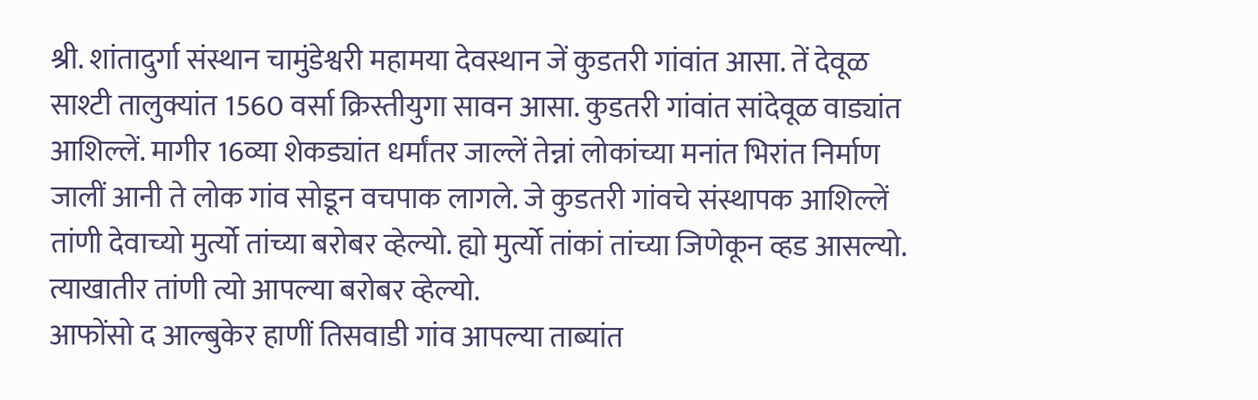श्री. शांतादुर्गा संस्थान चामुंडेश्वरी महामया देवस्थान जें कुडतरी गांवांत आसा. तें देवूळ साश्टी तालुक्यांत 1560 वर्सा क्रिस्तीयुगा सावन आसा. कुडतरी गांवांत सांदेवूळ वाड्यांत आशिल्लें. मागीर 16व्या शेकड्यांत धर्मांतर जाल्लें तेन्नां लोकांच्या मनांत भिरांत निर्माण जालीं आनी ते लोक गांव सोडून वचपाक लागले. जे कुडतरी गांवचे संस्थापक आशिल्लें तांणी देवाच्यो मुर्त्यो तांच्या बरोबर व्हेल्यो. ह्यो मुर्त्यो तांकां तांच्या जिणेकून व्हड आसल्यो. त्याखातीर तांणी त्यो आपल्या बरोबर व्हेल्यो.
आफोंसो द आल्बुकेर हाणीं तिसवाडी गांव आपल्या ताब्यांत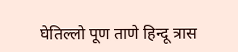घेतिल्लो पूण ताणे हिन्दू त्रास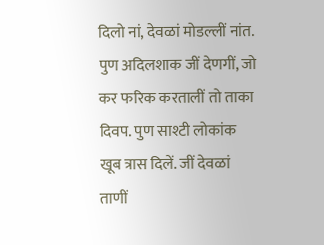दिलो नां, देवळां मोडल्लीं नांत. पुण अदिलशाक जीं देणगीं, जो कर फरिक करतालीं तो ताका दिवप. पुण साश्टी लोकांक खूब त्रास दिलें. जीं देवळां ताणीं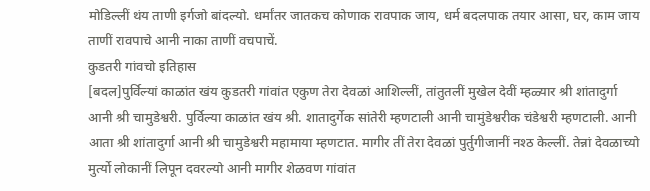मोडिल्लीं थंय ताणी इर्गजो बांदल्यो. धर्मांतर जातकच कोणाक रावपाक जाय, धर्म बदलपाक तयार आसा, घर, काम जाय ताणीं रावपाचे आनी नाका ताणीं वचपाचें.
कुडतरी गांवचो इतिहास
[बदल]पुर्विल्यां काळांत खंय कुडतरी गांवांत एकुण तेरा देवळां आशिल्लीं, तांतुतलीं मुखेल देवीं म्हळ्यार श्री शांतादुर्गा आनी श्री चामुडेश्वरी. पुर्विल्या काळांत खंय श्री. शातादुर्गेक सांतेरी म्हणटाली आनी चामुंडेश्वरीक चंडेश्वरी म्हणटाली. आनी आता श्री शांतादुर्गा आनी श्री चामुडेश्वरी महामाया म्हणटात. मागीर तीं तेरा देवळां पुर्तुगीजानीं नश्ठ केल्लीं. तेन्नां देवळाच्यो मुर्त्यो लोकानीं लिपून दवरल्यो आनी मागीर शेळवण गांवांत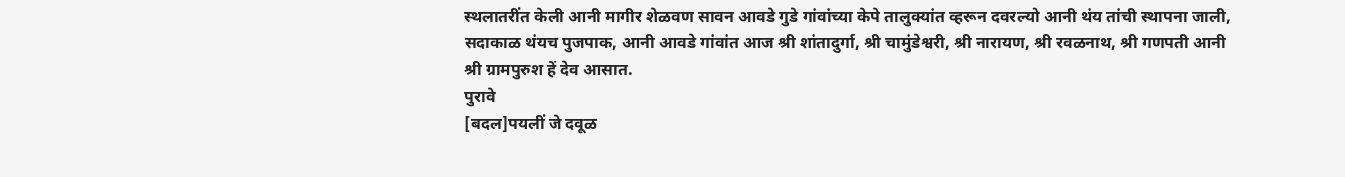स्थलातरींत केली आनी मागीर शेळवण सावन आवडे गुडे गांवांच्या केपे तालुक्यांत व्हरून दवरल्यो आनी थंय तांची स्थापना जाली, सदाकाळ थंयच पुजपाक, आनी आवडे गांवांत आज श्री शांतादुर्गा, श्री चामुंडेश्वरी, श्री नारायण, श्री रवळनाथ, श्री गणपती आनी श्री ग्रामपुरुश हें देव आसात.
पुरावे
[बदल]पयलीं जे दवूळ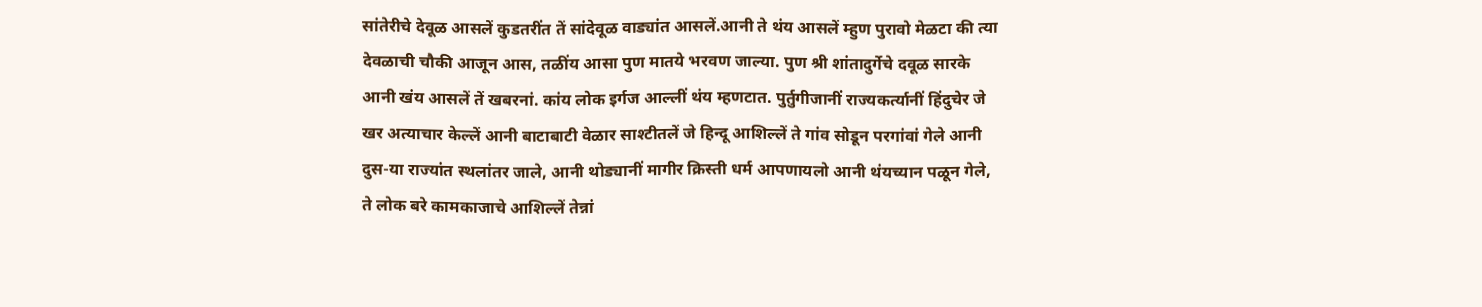सांतेरीचे देवूळ आसलें कुडतरींत तें सांदेवूळ वाड्यांत आसलें.आनी ते थंय आसलें म्हुण पुरावो मेळटा की त्या देवळाची चौकी आजून आस, तळींय आसा पुण मातये भरवण जाल्या. पुण श्री शांतादुर्गेचे दवूळ सारके आनी खंय आसलें तें खबरनां. कांय लोक इर्गज आल्लीं थंय म्हणटात. पुर्तुगीजानीं राज्यकर्त्यानीं हिंदुचेर जे खर अत्याचार केल्लें आनी बाटाबाटी वेळार साश्टीतलें जे हिन्दू आशिल्लें ते गांव सोडून परगांवां गेले आनी दुस-या राज्यांत स्थलांतर जाले, आनी थोड्यानीं मागीर क्रिस्ती धर्म आपणायलो आनी थंयच्यान पळून गेले, ते लोक बरे कामकाजाचे आशिल्लें तेन्नां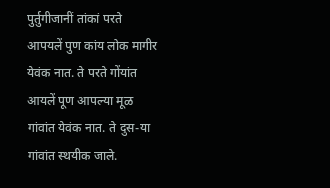पुर्तुगीजानीं तांकां परते आपयलें पुण कांय लोक मागीर येवंक नात. ते परते गोंयांत आयलें पूण आपल्या मूळ गांवांत येवंक नात. ते दुस-या गांवांत स्थयीक जाले.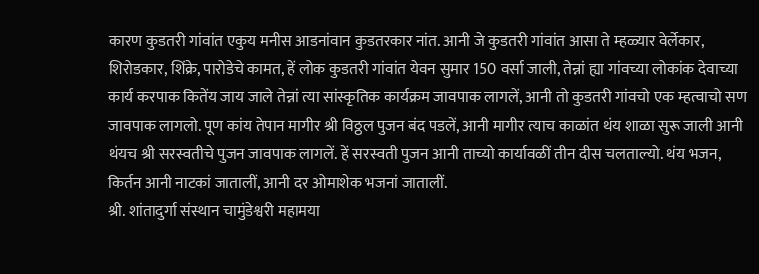कारण कुडतरी गांवांत एकुय मनीस आडनांवान कुडतरकार नांत. आनी जे कुडतरी गांवांत आसा ते म्हळ्यार वेर्लेकार, शिरोडकार, शिंक्रे, पारोडेचे कामत, हें लोक कुडतरी गांवांत येवन सुमार 150 वर्सा जाली, तेन्नां ह्या गांवच्या लोकांक देवाच्या कार्य करपाक कितेंय जाय जाले तेन्नां त्या सांस्कृतिक कार्यक्रम जावपाक लागलें, आनी तो कुडतरी गांवचो एक म्हत्वाचो सण जावपाक लागलो. पूण कांय तेपान मागीर श्री विठ्ठल पुजन बंद पडलें, आनी मागीर त्याच काळांत थंय शाळा सुरू जाली आनी थंयच श्री सरस्वतीचे पुजन जावपाक लागलें. हें सरस्वती पुजन आनी ताच्यो कार्यावळीं तीन दीस चलताल्यो. थंय भजन, किर्तन आनी नाटकां जातालीं, आनी दर ओमाशेक भजनां जातालीं.
श्री. शांतादुर्गा संस्थान चामुंडेश्वरी महामया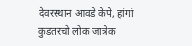देवरस्थान आवडे केपे, हांगां कुडतरचो लोक जात्रेक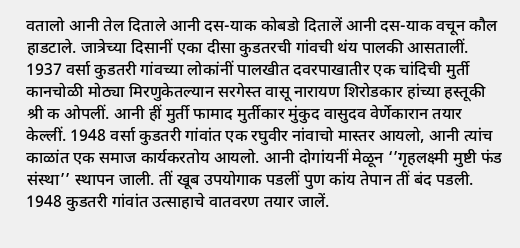वतालो आनी तेल दिताले आनी दस-याक कोबडो दितालें आनी दस-याक वचून कौल हाडटाले. जात्रेच्या दिसानीं एका दीसा कुडतरची गांवची थंय पालकी आसतालीं. 1937 वर्सा कुडतरी गांवच्या लोकांनीं पालखीत दवरपाखातीर एक चांदिची मुर्ती कानचोळी मोठ्या मिरणुकेतल्यान सरगेस्त वासू नारायण शिरोडकार हांच्या हस्तूकी श्री क ओपलीं. आनी हीं मुर्ती फामाद मुर्तीकार मुंकुद वासुदव वेर्णेकारान तयार केल्लीं. 1948 वर्सा कुडतरी गांवांत एक रघुवीर नांवाचो मास्तर आयलो, आनी त्यांच काळांत एक समाज कार्यकरतोय आयलो. आनी दोगांयनीं मेळून ‘’गृहलक्ष्मी मुष्टी फंड संस्था’’ स्थापन जाली. तीं खूब उपयोगाक पडलीं पुण कांय तेपान तीं बंद पडली.
1948 कुडतरी गांवांत उत्साहाचे वातवरण तयार जालें.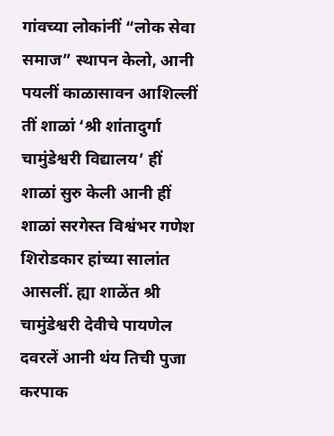गांवच्या लोकांनीं “लोक सेवा समाज” स्थापन केलो, आनी पयलीं काळासावन आशिल्लीं तीं शाळां ‘श्री शांतादुर्गा चामुंडेश्वरी विद्यालय’ हीं शाळां सुरु केली आनी हीं शाळां सरगेस्त विश्वंभर गणेश शिरोडकार हांच्या सालांत आसलीं. ह्या शाळेंत श्री चामुंडेश्वरी देवीचे पायणेल दवरलें आनी थंय तिची पुजा करपाक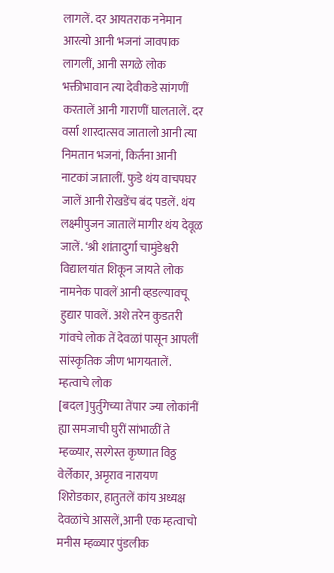लागलें. दर आयतराक ननेमान आरत्यो आनी भजनां जावपाक लागलीं, आनी सगळे लोक भक्तीभावान त्या देवीकडे सांगणीं करतालें आनी गाराणीं घालतालें. दर वर्सा शारदात्सव जातालो आनी त्या निमतान भजनां, किर्तना आनी नाटकां जातालीं. फुडे थंय वाचपघर जालें आनी रोखडेंच बंद पडलें. थंय लक्ष्मीपुजन जातालें मागीर थंय देवूळ जालें. ‘श्री शांतादुर्गा चामुंडेश्वरी विद्यालयांत शिकून जायते लोक नामनेक पावलें आनी व्हडल्यावचू हुद्यार पावलें. अशे तरेन कुडतरी गांवचे लोक तें देवळां पासून आपलीं सांस्कृतिक जीण भागयतालें.
म्हत्वाचे लोक
[बदल]पुर्तुगेच्या तेंपार ज्या लोकांनीं ह्या समजाची घुरीं सांभाळीं ते म्हळ्यार, सरगेस्त कृष्णात विठ्ठ वेर्लेकार, अमृराव नारायण शिरोडकार, हातुतलें कांय अध्यक्ष देवळांचे आसलें,आनी एक म्हत्वाचो मनीस म्हळ्यार पुंडलीक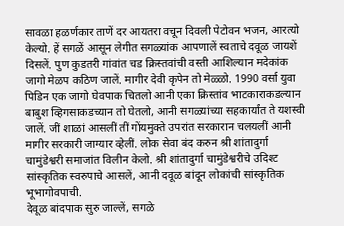सावळा हळर्णकार ताणें दर आयतरा वचून दिवली पेटोवन भजन, आरत्यो केल्यो. हें सगळें आसून लेगीत सगळ्यांक आपणालें स्वताचे दवूळ जायशें दिसलें. पुण कुडतरी गांवांत चड क्रिस्तवांची वस्ती आशिल्यान मदेकांक जागो मेळप कठिण जालें. मागीर देवी कृपेन तो मेळ्ळो. 1990 वर्सा युवा पिडिन एक जागो घेवपाक चितलो आनी एका क्रिस्तांव भाटकाराकडल्यान बाबुश व्हिगसाकडच्यान तो घेतलो, आनी सगळ्यांच्या सहकार्यांत ते यशस्वी जालें. जीं शाळां आसलीं तीं गोंयमुक्ते उपरांत सरकारान चलयलीं आनी मागीर सरकारी जाग्यार व्हेलीं. लोक सेवा बंद करुन श्री शांतादुर्गा चामुंडेश्वरी समाजांत विलीन केलो. श्री शांतादुर्गा चामुंडेश्वरीचे उदिश्ट सांस्कृतिक स्वरुपाचे आसलें, आनी दवूळ बांदून लोकांची सांस्कृतिक भूभागोवपाची.
देवूळ बांदपाक सुरु जाल्लें, सगळे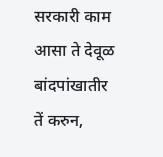सरकारी काम आसा ते देवूळ बांदपांखातीर तें करुन,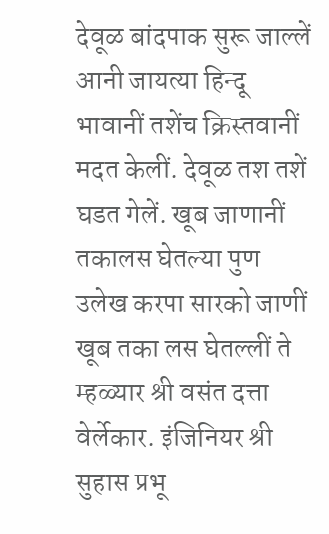देवूळ बांदपाक सुरू जाल्लें आनी जायत्या हिन्दू भावानीं तशेंच क्रिस्तवानीं मदत केलीं. देवूळ तश तशें घडत गेलें. खूब जाणानीं तकालस घेतल्या पुण उलेख करपा सारको जाणीं खूब तका लस घेतल्लीं ते म्हळ्यार श्री वसंत दत्ता वेर्लेकार. इंजिनियर श्री सुहास प्रभू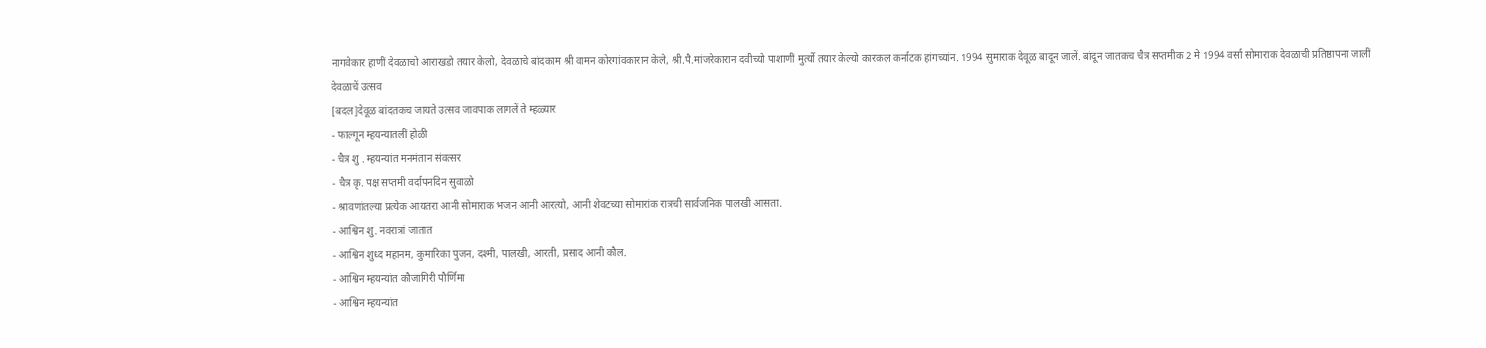नागवेकार हाणीं देवळाचो आराखडो तयार केलो, देवळाचे बांदकाम श्री वामन कोरगांवकारान केले, श्री.पै.मांजरेकारान दवीच्यो पाशाणीं मुर्त्यो तयार केल्यो कारकल कर्नाटक हांगच्यांन. 1994 सुमाराक देवूळ बादून जालें. बांदून जातकच चैत्र सप्तमीक 2 मे 1994 वर्सा सोमाराक देवळाची प्रतिष्ठापना जालीं
देवळाचें उत्सव
[बदल]देवूळ बांदतकच जायते उत्सव जावपाक लागलें ते म्हळ्यार
- फाल्गून म्हयन्यातलीं होळी
- चैत्र शु . म्हयन्यांत मनमंतान संवत्सर
- चैत्र कृ. पक्ष सप्तमी वर्दापनदिन सुवाळो
- श्रावणांतल्या प्रत्येक आयतरा आनी सोमाराक भजन आनी आरत्यो, आनी शेवटच्या सोमारांक रात्रची सार्वजनिक पालखी आसता.
- आश्विन शु. नवरात्रां जातात
- आश्विन शुध्द महानम, कुमारिका पुजन, दश्मी, पालखी, आरती, प्रसाद आनी कौल.
- आश्विन म्हयन्यांत कौजागिरी पौर्णिमा
- आश्विन म्हयन्यांत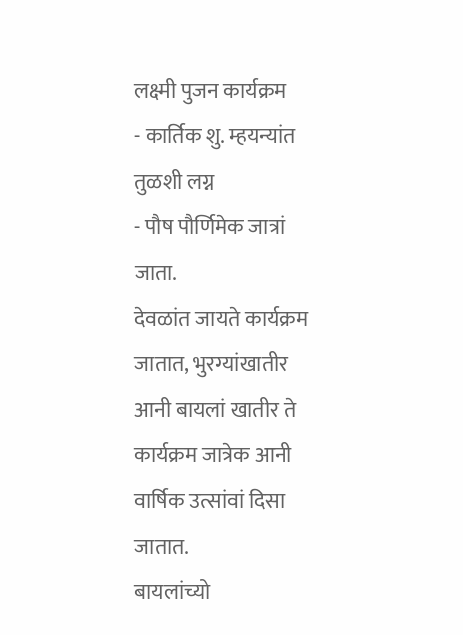लक्ष्मी पुजन कार्यक्रम
- कार्तिक शु. म्हयन्यांत तुळशी लग्न
- पौष पौर्णिमेक जात्रां जाता.
देवळांत जायते कार्यक्रम जातात, भुरग्यांखातीर आनी बायलां खातीर ते कार्यक्रम जात्रेक आनी वार्षिक उत्सांवां दिसा जातात.
बायलांच्यो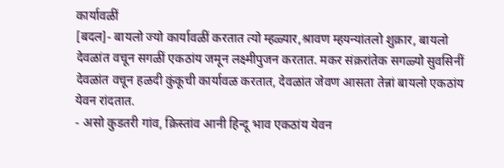कार्यावळीं
[बदल]- बायलो ज्यो कार्यावळीं करतात त्यो म्हळ्यार,श्रावण म्हयन्यांतलो शुक्रार, बायलो देवळांत वचून सगळीं एकठांय जमून लक्ष्मीपुजन करतात. मकर संक्ररांतेक सगळ्यो सुवसिनीं देवळांत वचून हळदी कुंकूची कार्यावळ करतात, देवळांत जेवण आसता तेन्नां बायलो एकठांय येवन रांदतात.
- असो कुडतरी गांव, क्रिस्तांव आनी हिन्दू भाव एकठांय येवन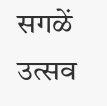सगळें उत्सव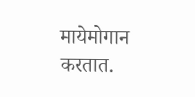मायेमोगान करतात.